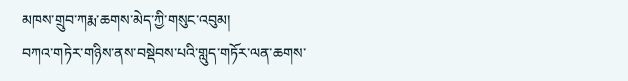མཁས་གྲུབ་ཀརྨ་ཆགས་མེད་ཀྱི་གསུང་འབུམ།
བཀའ་གཏེར་གཉིས་ནས་བསྡེབས་པའི་གླུད་གཏོར་ལན་ཆགས་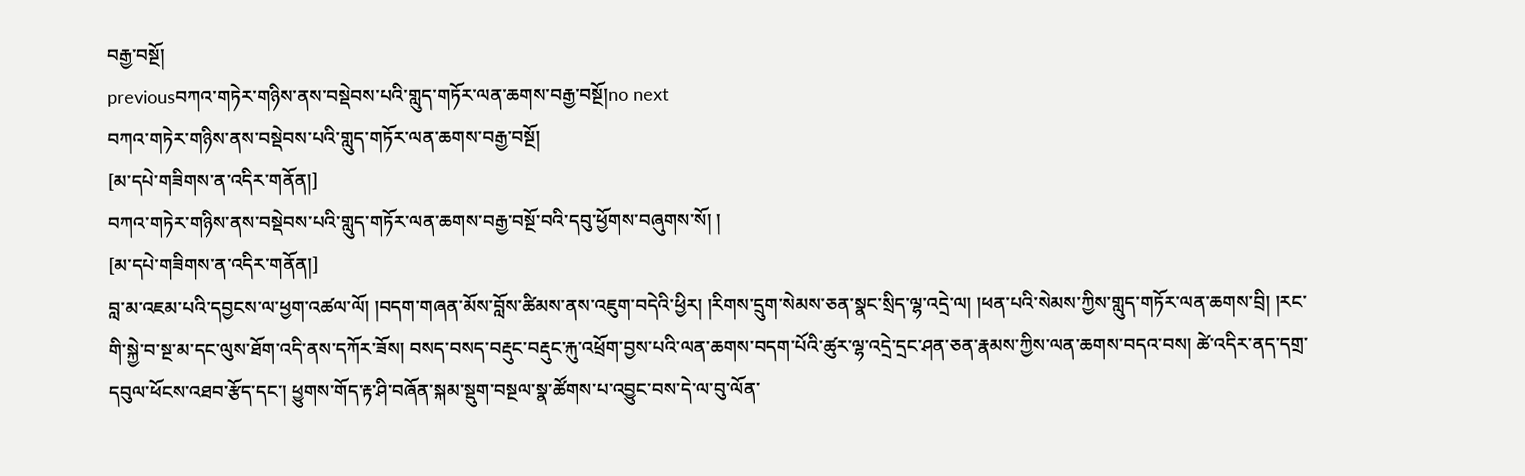བརྒྱ་བསྔོ།
previousབཀའ་གཏེར་གཉིས་ནས་བསྡེབས་པའི་གླུད་གཏོར་ལན་ཆགས་བརྒྱ་བསྔོ།no next
བཀའ་གཏེར་གཉིས་ནས་བསྡེབས་པའི་གླུད་གཏོར་ལན་ཆགས་བརྒྱ་བསྔོ།
[མ་དཔེ་གཟིགས་ན་འདིར་གནོན།]
བཀའ་གཏེར་གཉིས་ནས་བསྡེབས་པའི་གླུད་གཏོར་ལན་ཆགས་བརྒྱ་བསྔོ་བའི་དབུ་ཕྱོགས་བཞུགས་སོ། །
[མ་དཔེ་གཟིགས་ན་འདིར་གནོན།]
བླ་མ་འཇམ་པའི་དབྱངས་ལ་ཕྱག་འཚལ་ལོ། །བདག་གཞན་མོས་བློས་ཚིམས་ནས་འཇུག་བདེའི་ཕྱིར། །རིགས་དྲུག་སེམས་ཅན་སྣང་སྲིད་ལྷ་འདྲེ་ལ། །ཕན་པའི་སེམས་ཀྱིས་གླུད་གཏོར་ལན་ཆགས་བྲི། །རང་གི་སྐྱེ་བ་སྔ་མ་དང་ལུས་ཐོག་འདི་ནས་དཀོར་ཟོས། བསད་བསད་བརྡུང་བརྡུང་རྐུ་འཕྲོག་བྱས་པའི་ལན་ཆགས་བདག་པོའི་ཚུར་ལྷ་འདྲེ་དྲང་ཤན་ཅན་རྣམས་ཀྱིས་ལན་ཆགས་བདའ་བས། ཚེ་འདིར་ནད་དགྲ་དབུལ་ཕོངས་འཐབ་རྩོད་དང་། ཕྱུགས་གོད་རྟ་ཤི་བཞོན་སྐམ་སྡུག་བསྔལ་སྣ་ཚོགས་པ་འབྱུང་བས་དེ་ལ་བུ་ལོན་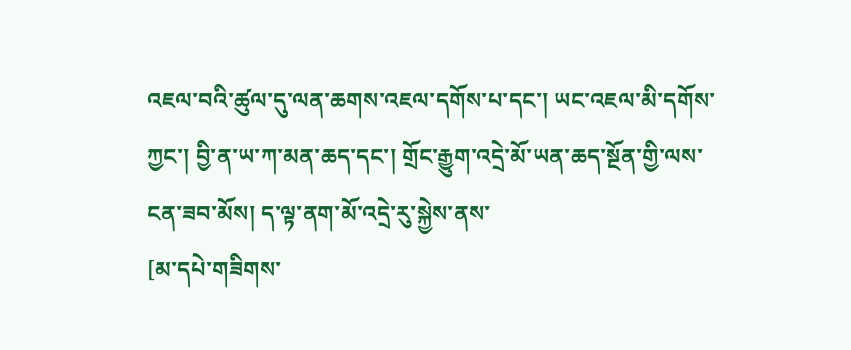འཇལ་བའི་ཚུལ་དུ་ལན་ཆགས་འཇལ་དགོས་པ་དང་། ཡང་འཇལ་མི་དགོས་ཀྱང་། བྱི་ན་ཡ་ཀ་མན་ཆད་དང་། གྲོང་རྒྱུག་འདྲེ་མོ་ཡན་ཆད་སྔོན་གྱི་ལས་ངན་ཟབ་མོས། ད་ལྟ་ནག་མོ་འདྲེ་རུ་སྐྱེས་ནས་
[མ་དཔེ་གཟིགས་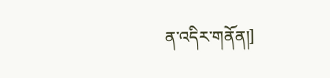ན་འདིར་གནོན།]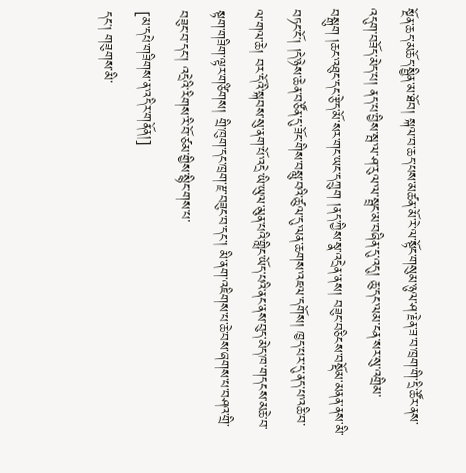སྔོན་ཆད་མཆོད་སྦྱིན་མ་ཐོབ། སྐལ་བ་ཆད་པས་མཚན་མོ་རེ་ལ་སྟོང་གསུམ་ཉུལ་ཤ་རྗེན་ཟ་བ་ཁྲག་གི་དྲི་ཚོར་ནས་འདུག་བཟོད་མེད་པ། ནད་པ་བྱིས་སྦ་ལ་ཤ་རུལ་ལ་སྦྲང་མ་བཞིན་དུ་འདུ། ཆུ་དང་ལམ་ངན་སར་སུ་འགྲིམ་བསྒུག །ཆང་འཐུང་དང་རྩེད་མོ་སར་གང་ཡང་དཀྲུག །ནད་ཀྱིས་སྣ་འདྲེན་ནས། བཟུང་བཅིངས་བསྡོམ་མནན་ནས་མི་བཏང་ངོ། །དེ་ཉེས་ཆེན་བཙོན་དུ་ཟོང་གིས་བསླུ་བའི་ཚུལ་དུ་ལན་ཆགས་འཇལ་དགོས། ཁྱད་པར་དུ་ནད་པ་འཆི་བ་ལ་གལ་ཆེ། བར་དོའི་སྐབས་སུ་ནག་པོ་འདྲེ་ཡི་ཡུལ་མུན་པའི་གླིང་ཡོད་པའི་ནང་ནས་བུད་མེད་ཁ་གདངས་མཆེ་བ་སྟག་གཟིག་ལྟར་གཙིགས། གྲི་ཁུག་དང་ཁྲག་རྫ་བཟུང་བ་དང་། མི་ནག་འཇིགས་པ་ཆེ་བས་ཞགས་པ་བཤའ་གྲི་བཟུང་བ་དང་། འདྲེའི་རིགས་རི་བོ་ཙམ་གྱིས་སྙིང་གས་པ་
[མ་དཔེ་གཟིགས་ན་འདིར་གནོན།]
དང། གཟུགས་མི་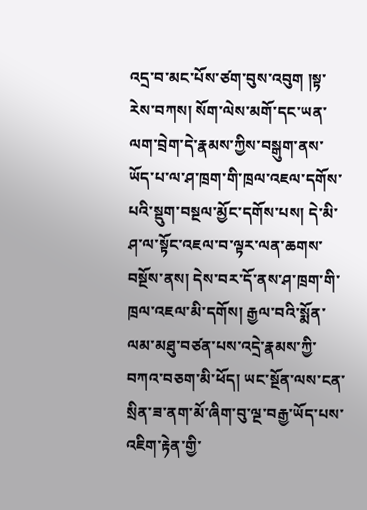འདྲ་བ་མང་པོས་ཙག་བུས་འབུག །སྟ་རེས་བཀས། སོག་ལེས་མགོ་དང་ཡན་ལག་བྲེག་དེ་རྣམས་ཀྱིས་བསྒུག་ནས་ཡོད་པ་ལ་ཤ་ཁྲག་གི་ཁྲལ་འཇལ་དགོས་པའི་སྡུག་བསྔལ་མྱོང་དགོས་པས། དེ་མི་ཤ་ལ་སྟོང་འཇལ་བ་ལྟར་ལན་ཆགས་བསྔོས་ནས། དེས་བར་དོ་ནས་ཤ་ཁྲག་གི་ཁྲལ་འཇལ་མི་དགོས། རྒྱལ་བའི་སྨོན་ལམ་མཐུ་བཙན་པས་འདྲེ་རྣམས་ཀྱི་བཀའ་བཅག་མི་ཕོད། ཡང་སྔོན་ལས་ངན་སྲིན་ཟ་ནག་མོ་ཞིག་བུ་ལྔ་བརྒྱ་ཡོད་པས་འཇིག་རྟེན་གྱི་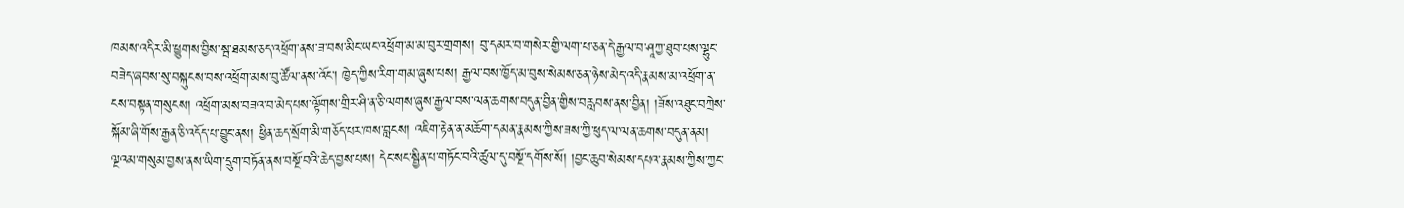ཁམས་འདིར་མི་ཕྱུགས་བྱིས་སྦ་ཐམས་ཅད་འཕྲོག་ནས་ཟ་བས་མིང་ཡང་འཕྲོག་མ་མ་བུར་གྲགས། བུ་དམར་བ་གསེར་གྱི་ལག་པ་ཅན་དེ་རྒྱལ་བ་ཤཱཀྱ་ཐུབ་པས་ལྷུང་བཟེད་ཞབས་སུ་བསྐུངས་བས་འཕྲོག་མས་བུ་ཚོལ་ནས་འོང་། ཁྱེད་ཀྱིས་རིག་གམ་ཞུས་པས། རྒྱལ་བས་ཁྱོད་མ་བུས་སེམས་ཅན་ཉེས་མེད་འདི་རྣམས་མ་འཕྲོག་ན་ངས་བསྟན་གསུངས། འཕྲོག་མས་བཟའ་བ་མེད་པས་ལྟོགས་གྲིར་ཤི་ན་ཅི་ལགས་ཞུས་རྒྱལ་བས་ལན་ཆགས་བདུན་བྱིན་གྱིས་བརླབས་ནས་བྱིན། །ཟོས་འཐུང་བཀྲེས་སྐོམ་ཞི་གོས་རྒྱན་ཅི་འདོད་པ་བྱུང་ནས། ཕྱིན་ཆད་སྲོག་མི་གཅོད་པར་ཁས་བླངས། འཇིག་རྟེན་ན་མཆོག་དམན་རྣམས་ཀྱིས་ཟས་ཀྱི་ཕུད་ལ་ལན་ཆགས་བདུན་ནམ། ལྔའམ་གསུམ་བྱས་ནས་ཡིག་དྲུག་བཏོན་ནས་བསྔོ་བའི་ཆེད་བྱས་པས། དེང་སང་སྦྱིན་པ་གཏོང་བའི་ཚུལ་དུ་བསྔོ་དགོས་སོ། །བྱང་ཆུབ་སེམས་དཔའ་རྣམས་ཀྱིས་ཀྱང་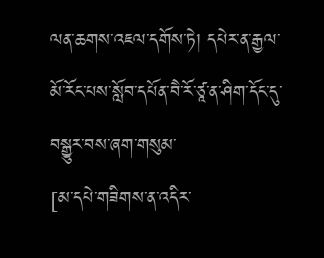ལན་ཆགས་འཇལ་དགོས་ཏེ། དཔེར་ན་རྒྱལ་མོ་རོང་པས་སློབ་དཔོན་བཻ་རོ་ཙཱ་ན་ཤིག་དོང་དུ་བསྒྱུར་བས་ཞག་གསུམ་
[མ་དཔེ་གཟིགས་ན་འདིར་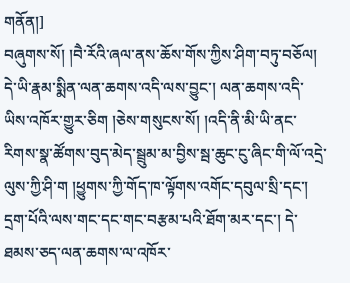གནོན།]
བཞུགས་སོ། །བཻ་རོའི་ཞལ་ནས་ཆོས་གོས་ཀྱིས་ཤིག་བཏུ་བཅོལ། དེ་ཡི་རྣམ་སྨིན་ལན་ཆགས་འདི་ལས་བྱུང་། ལན་ཆགས་འདི་ཡིས་འཁོར་གྱུར་ཅིག །ཅེས་གསུངས་སོ། །འདི་ནི་མི་ཡི་ནང་རིགས་སྣ་ཚོགས་བུད་མེད་སྦྲུམ་མ་བྱིས་སྦ་ཆུང་ངུ་ཞིང་གི་ལོ་འདྲེ་ལུས་ཀྱི་ཤི་ག །ཕྱུགས་ཀྱི་གོད་ཁ་ལྟོགས་འགོང་དབུལ་སྲི་དང་། དྲག་པོའི་ལས་གང་དང་གང་བརྩམ་པའི་ཐོག་མར་དང་། དེ་ཐམས་ཅད་ལན་ཆགས་ལ་འཁོར་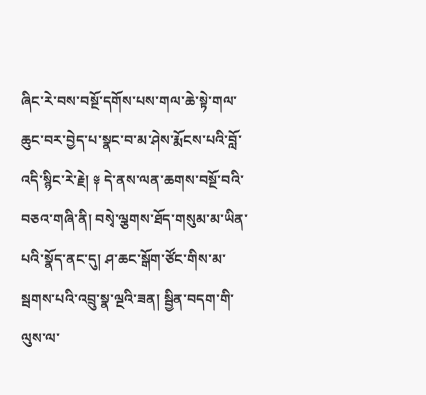ཞིང་རེ་བས་བསྔོ་དགོས་པས་གལ་ཆེ་སྟེ་གལ་ཆུང་བར་བྱེད་པ་སྣང་བ་མ་ཤེས་རྨོངས་པའི་བློ་འདི་སྙིང་རེ་རྗེ། ༈ དེ་ནས་ལན་ཆགས་བསྔོ་བའི་བཅའ་གཞི་ནི། བསྭེ་ལྕགས་ཐོད་གསུམ་མ་ཡིན་པའི་སྣོད་ནང་དུ། ཤ་ཆང་སྒོག་ཙོང་གིས་མ་སྦགས་པའི་འབྲུ་སྣ་ལྔའི་ཟན། སྦྱིན་བདག་གི་ལུས་ལ་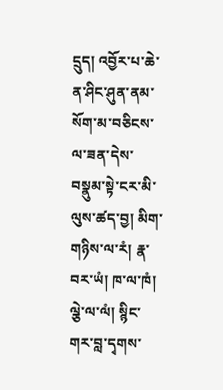དྲུད། འབྱོར་པ་ཆེ་ན་ཤིང་ཤུན་ནམ་སོག་མ་བཅིངས་ལ་ཟན་དེས་བསྣུམ་སྟེ་ངར་མི་ལུས་ཚད་བྱ། མིག་གཉིས་ལ་རཾ། རྣ་བར་ཡཾ། ཁ་ལ་ཁཾ། ལྕེ་ལ་ལཾ། སྙིང་གར་བླ་དྭགས་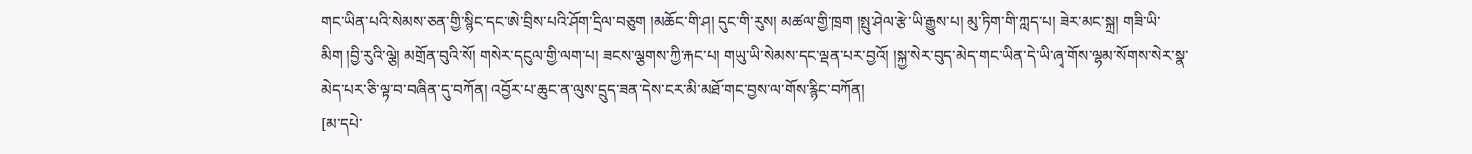གང་ཡིན་པའི་སེམས་ཅན་གྱི་སྙིང་དང་ཨེ་བྲིས་པའི་ཤོག་དྲིལ་བཅུག །མཆོང་གི་ཤ། དུང་གི་རུས། མཚལ་གྱི་ཁྲག །སྤུ་ཤེལ་རྩེ་ཡི་རྒྱུས་པ། མུ་ཏིག་གི་ཀླད་པ། ཟེར་མང་སྐྲ། གཟི་ཡི་མིག །བྱི་རུའི་ལྕེ། མགྲོན་བུའི་སོ། གསེར་དངུལ་གྱི་ལག་པ། ཟངས་ལྕགས་ཀྱི་རྐང་པ། གཡུ་ཡི་སེམས་དང་ལྡན་པར་བྱའོ། །སྐྱ་སེར་བུད་མེད་གང་ཡིན་དེ་ཡི་ཞྭ་གོས་ལྷམ་སོགས་སེར་སྣ་མེད་པར་ཅི་ལྟ་བ་བཞིན་དུ་བཀོན། འབྱོར་པ་ཆུང་ན་ལུས་དྲུད་ཟན་དེས་ངར་མི་མཐོ་གང་བྱས་ལ་གོས་རྙིང་བཀོན།
[མ་དཔེ་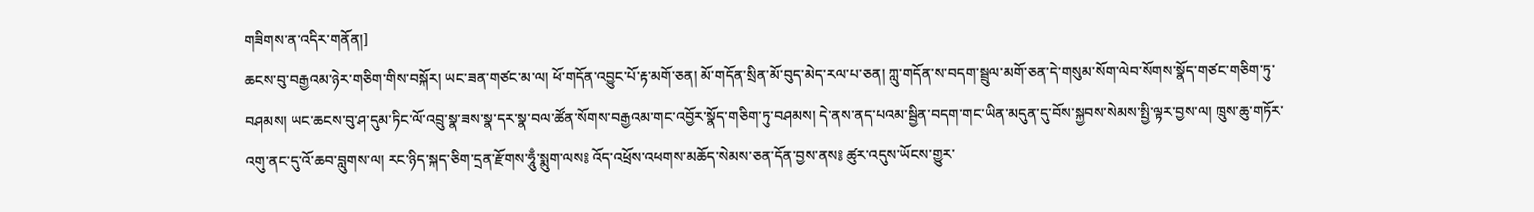གཟིགས་ན་འདིར་གནོན།]
ཆངས་བུ་བརྒྱའམ་ཉེར་གཅིག་གིས་བསྐོར། ཡང་ཟན་གཙང་མ་ལ། ཕོ་གདོན་འབྱུང་པོ་རྟ་མགོ་ཅན། མོ་གདོན་སྲིན་མོ་བུད་མེད་རལ་པ་ཅན། ཀླུ་གདོན་ས་བདག་སྦྲུལ་མགོ་ཅན་དེ་གསུམ་སོག་ལེབ་སོགས་སྣོད་གཙང་གཅིག་ཏུ་བཤམས། ཡང་ཆངས་བུ་ཤ་དུམ་ཏིང་ལོ་འབྲུ་སྣ་ཟས་སྣ་དར་སྣ་བལ་ཚོན་སོགས་བརྒྱའམ་གང་འབྱོར་སྣོད་གཅིག་ཏུ་བཤམས། དེ་ནས་ནད་པའམ་སྦྱིན་བདག་གང་ཡིན་མདུན་དུ་བོས་སྐྱབས་སེམས་སྤྱི་ལྟར་བྱས་ལ། ཁྲུས་ཆུ་གཏོར་འགུ་ནང་དུ་འོ་ཆབ་བླུགས་ལ། རང་ཉིད་སྐད་ཅིག་དྲན་རྫོགས་ཧཱུྃ་སྨུག་ལས༔ འོད་འཕྲོས་འཕགས་མཆོད་སེམས་ཅན་དོན་བྱས་ནས༔ ཚུར་འདུས་ཡོངས་གྱུར་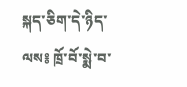སྐད་ཅིག་དེ་ཉིད་ལས༔ ཁྲོ་བོ་སྨེ་བ་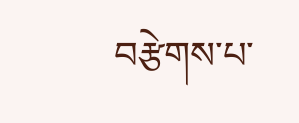བརྩེགས་པ་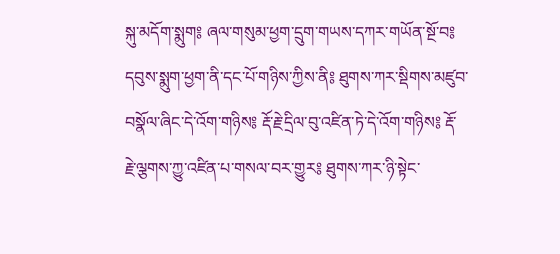སྐུ་མདོག་སྨུག༔ ཞལ་གསུམ་ཕྱག་དྲུག་གཡས་དཀར་གཡོན་སྔོ་བ༔ དབུས་སྨུག་ཕྱག་ནི་དང་པོ་གཉིས་ཀྱིས་ནི༔ ཐུགས་ཀར་སྡིགས་མཛུབ་བསྣོལ་ཞིང་དེ་འོག་གཉིས༔ རྡོ་རྗེ་དྲིལ་བུ་འཛིན་ཏེ་དེ་འོག་གཉིས༔ རྡོ་རྗེ་ལྕགས་ཀྱུ་འཛིན་པ་གསལ་བར་གྱུར༔ ཐུགས་ཀར་ཉི་སྟེང་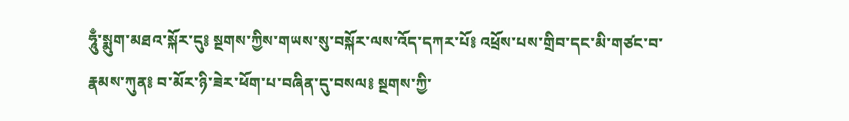ཧཱུྃ་སྨུག་མཐའ་སྐོར་དུ༔ སྔགས་ཀྱིས་གཡས་སུ་བསྐོར་ལས་འོད་དཀར་པོ༔ འཕྲོས་པས་གྲིབ་དང་མི་གཙང་བ་རྣམས་ཀུན༔ བ་མོར་ཉི་ཟེར་ཕོག་པ་བཞིན་དུ་བསལ༔ སྔགས་ཀྱི་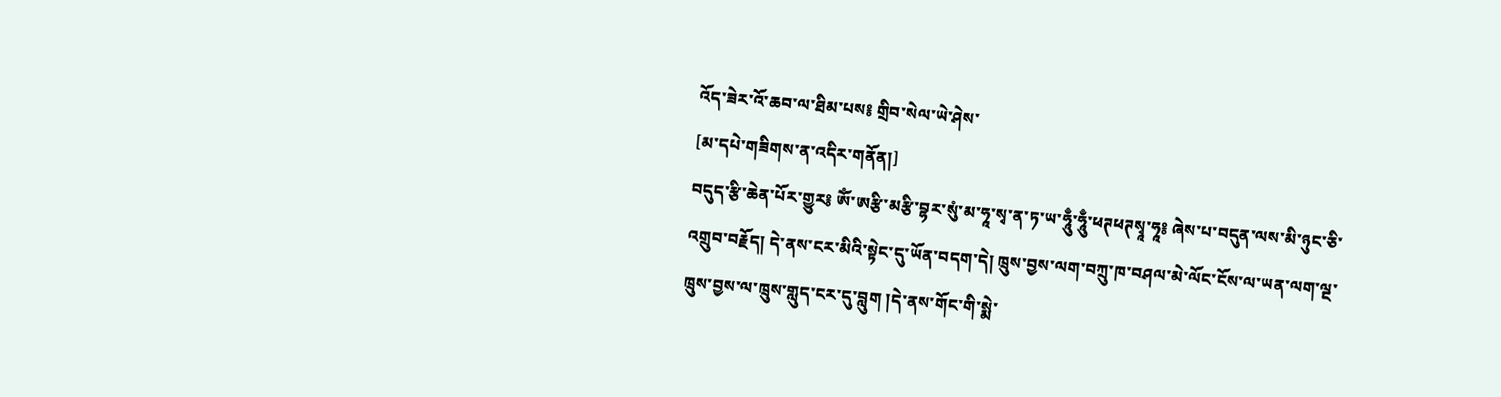འོད་ཟེར་འོ་ཆབ་ལ་ཐིམ་པས༔ གྲིབ་སེལ་ཡེ་ཤེས་
[མ་དཔེ་གཟིགས་ན་འདིར་གནོན།]
བདུད་རྩི་ཆེན་པོར་གྱུར༔ ཨོཾ་ཨརྩི་མརྩི་བྷར་སུཾ་མ་ཧཱ་སྭ་ན་ཏ་ཡ་ཧཱུྃ་ཧཱུྃ་ཕཊཕཊསྭཱ་ཧཱ༔ ཞེས་པ་བདུན་ལས་མི་ཉུང་ཅི་འགྲུབ་བརྗོད། དེ་ནས་ངར་མིའི་སྟེང་དུ་ཡོན་བདག་དེ། ཁྲུས་བྱས་ལག་བཀྲུ་ཁ་བཤལ་མེ་ལོང་ངོས་ལ་ཡན་ལག་ལྔ་ཁྲུས་བྱས་ལ་ཁྲུས་གླུད་ངར་དུ་བླུག །དེ་ནས་གོང་གི་སྨེ་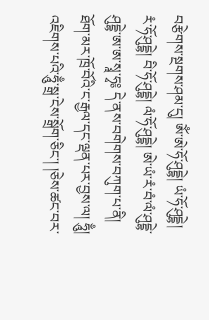བརྩེགས་སྔགས་ཤམ་དུ། ཨོཾ་ཨེ་ཧོ་ཤུདྡྷེ། ཡཾ་ཧོ་ཤུདྡྷེ། རཾ་ཧོ་ཤུདྡྷེ། བི་ཧོ་ཤུདྡྷེ། ལཾ་ཧོ་ཤུདྡྷེ། ཨེ་ཡཾ་རཾ་བཾ་ལཾ་ཤུདྡྷེ་ཤུདྡྷེ་ཨ་ཨ་སྭཱ་ཧྭ༔ དེ་ནས་བགེགས་བཀུག་པ་ནི། ཐོག་མར་ཁྲོ་བོའི་ང་རྒྱལ་དང་ལྡན་པར་བྱས་ལ། ཧཱུྃ། འཇིགས་པའི་ཧཱུྃ་སྒྲ་ངེས་སྒྲོག་ཅིང་། །ཅེས་ཚང་བར་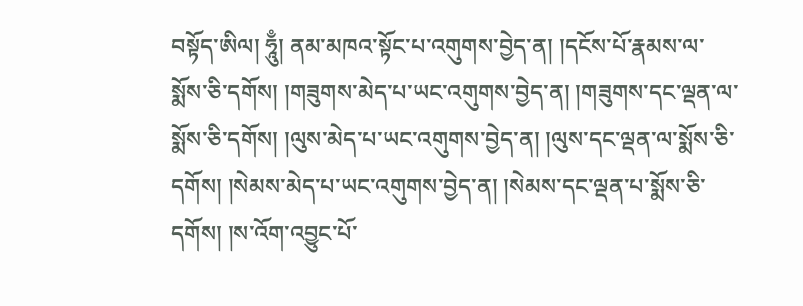བསྟོད་ཨིལ། ཧཱུྃ། ནམ་མཁའ་སྟོང་པ་འགུགས་བྱེད་ན། །དངོས་པོ་རྣམས་ལ་སྨོས་ཅི་དགོས། །གཟུགས་མེད་པ་ཡང་འགུགས་བྱེད་ན། །གཟུགས་དང་ལྡན་ལ་སྨོས་ཅི་དགོས། །ལུས་མེད་པ་ཡང་འགུགས་བྱེད་ན། །ལུས་དང་ལྡན་ལ་སྨོས་ཅི་དགོས། །སེམས་མེད་པ་ཡང་འགུགས་བྱེད་ན། །སེམས་དང་ལྡན་པ་སྨོས་ཅི་དགོས། །ས་འོག་འབྱུང་པོ་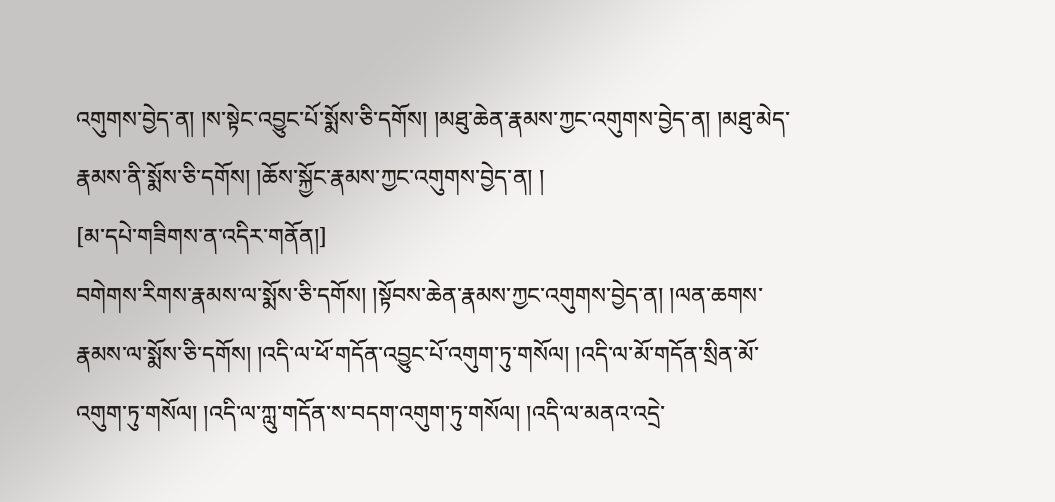འགུགས་བྱེད་ན། །ས་སྟེང་འབྱུང་པོ་སྨོས་ཅི་དགོས། །མཐུ་ཆེན་རྣམས་ཀྱང་འགུགས་བྱེད་ན། །མཐུ་མེད་རྣམས་ནི་སྨོས་ཅི་དགོས། །ཆོས་སྐྱོང་རྣམས་ཀྱང་འགུགས་བྱེད་ན། །
[མ་དཔེ་གཟིགས་ན་འདིར་གནོན།]
བགེགས་རིགས་རྣམས་ལ་སྨོས་ཅི་དགོས། །སྟོབས་ཆེན་རྣམས་ཀྱང་འགུགས་བྱེད་ན། །ལན་ཆགས་རྣམས་ལ་སྨོས་ཅི་དགོས། །འདི་ལ་ཕོ་གདོན་འབྱུང་པོ་འགུག་ཏུ་གསོལ། །འདི་ལ་མོ་གདོན་སྲིན་མོ་འགུག་ཏུ་གསོལ། །འདི་ལ་ཀླུ་གདོན་ས་བདག་འགུག་ཏུ་གསོལ། །འདི་ལ་མནའ་འདྲེ་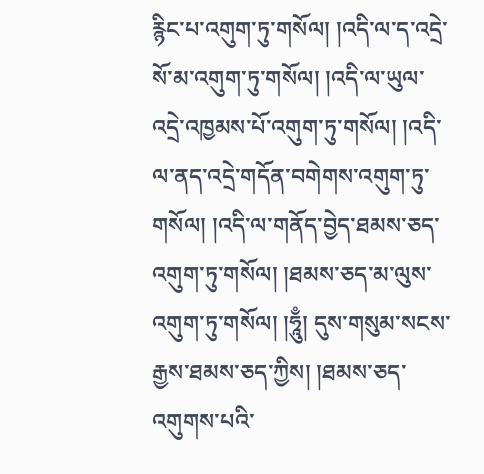རྙིང་པ་འགུག་ཏུ་གསོལ། །འདི་ལ་ད་འདྲེ་སོ་མ་འགུག་ཏུ་གསོལ། །འདི་ལ་ཡུལ་འདྲེ་འཁྱམས་པོ་འགུག་ཏུ་གསོལ། །འདི་ལ་ནད་འདྲེ་གདོན་བགེགས་འགུག་ཏུ་གསོལ། །འདི་ལ་གནོད་བྱེད་ཐམས་ཅད་འགུག་ཏུ་གསོལ། །ཐམས་ཅད་མ་ལུས་འགུག་ཏུ་གསོལ། །ཧཱུྃ། དུས་གསུམ་སངས་རྒྱས་ཐམས་ཅད་ཀྱིས། །ཐམས་ཅད་འགུགས་པའི་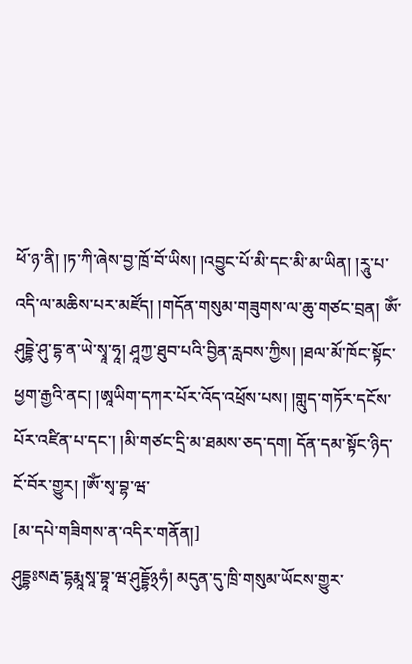ཕོ་ཉ་ནི། །ཏ་ཀི་ཞེས་བྱ་ཁྲོ་བོ་ཡིས། །འབྱུང་པོ་མི་དང་མི་མ་ཡིན། །རཱུ་པ་འདི་ལ་མཆིས་པར་མཛོད། །གདོན་གསུམ་གཟུགས་ལ་ཆུ་གཙང་བྲན། ཨོཾ་ཤུདྡྷེ་ཤུ་དྷ་ན་ཡེ་སྭཱ་ཧཱ། ཤཱཀྱ་ཐུབ་པའི་བྱིན་རླབས་ཀྱིས། །ཐལ་མོ་ཁོང་སྟོང་ཕྱག་རྒྱའི་ནང། །ཨཱཡིག་དཀར་པོར་འོད་འཕྲོས་པས། །གླུད་གཏོར་དངོས་པོར་འཛིན་པ་དང་། །མི་གཙང་དྲི་མ་ཐམས་ཅད་དག། དོན་དམ་སྟོང་ཉིད་ངོ་བོར་གྱུར། །ཨོཾ་སྭ་བྷ་ཝ་
[མ་དཔེ་གཟིགས་ན་འདིར་གནོན།]
ཤུདྡྷཿསརྦ་དྷརྨཱསཱ་བྷཱ་ཝ་ཤུདྡྷོ྅ཧཾ། མདུན་དུ་ཁྲི་གསུམ་ཡོངས་གྱུར་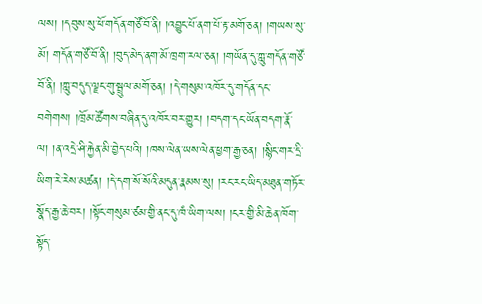ལས། །དབུས་སུ་ཕོ་གདོན་གཙོ་བོ་ནི། །འབྱུང་པོ་ནག་པོ་རྟ་མགོ་ཅན། །གཡས་སུ་མོ། གདོན་གཙོ་བོ་ནི། །བུད་མེད་ནག་མོ་ཁྲག་རལ་ཅན། །གཡོན་དུ་ཀླུ་གདོན་གཙོ་བོ་ནི། །ཀླུ་བདུད་ལྗང་གུ་སྦྲུལ་མགོ་ཅན། །དེ་གསུམ་འཁོར་དུ་གདོན་དང་བགེགས། །ཁྲོམ་ཚོགས་བཞིན་དུ་འཁོར་བར་གྱུར། །བདག་དང་ཡོན་བདག་རྣོ་ལ། །ན་འདྲེ་ཤི་རྐྱེན་མི་བྱེད་པའི། །ཁས་ལེན་ཡས་ལེན་ཕྱག་རྒྱ་ཅན། །སྙིང་གར་དྲི་ཡིག་རེ་རེས་མཚན། །དེ་དག་སོ་སོའི་མདུན་རྣམས་སུ། །རང་རང་ཡིད་མཐུན་གཏོར་སྣོད་རྒྱ་ཆེ་བར། །སྟོང་གསུམ་ཙམ་གྱི་ནང་དུ་ཁཾ་ཡིག་ལས། །ངར་གྱི་མི་ཆེན་ཁོག་སྟོད་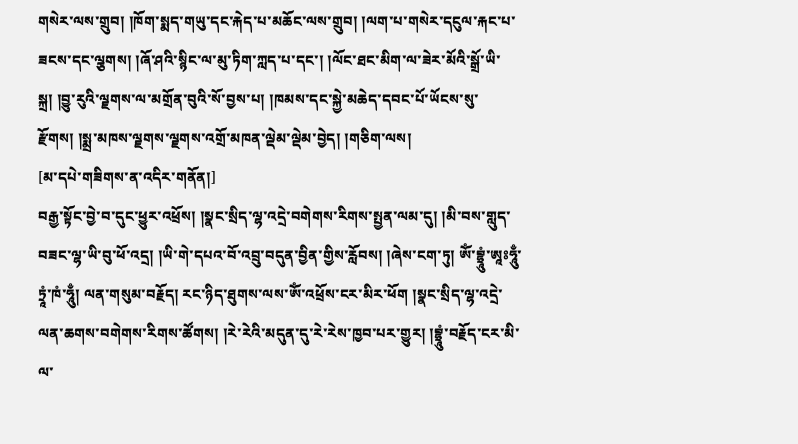གསེར་ལས་གྲུབ། །ཁོག་སྨད་གཡུ་དང་རྐེད་པ་མཆོང་ལས་གྲུབ། །ལག་པ་གསེར་དངུལ་རྐང་པ་ཟངས་དང་ལྕགས། །ཞོ་ཤའི་སྙིང་ལ་མུ་ཏིག་ཀླད་པ་དང་། །ལོང་ཐང་མིག་ལ་ཟེར་མོའི་སྒྲོ་ཡི་སྐྲ། །བྱུ་རུའི་ལྗགས་ལ་མགྲོན་བུའི་སོ་བྱས་པ། །ཁམས་དང་སྐྱེ་མཆེད་དབང་པོ་ཡོངས་སུ་རྫོགས། །སྨྲ་མཁས་ལྗགས་ལྗགས་འགྲོ་མཁན་ལྡེམ་ལྡེམ་བྱེད། །གཅིག་ལས།
[མ་དཔེ་གཟིགས་ན་འདིར་གནོན།]
བརྒྱ་སྟོང་བྱེ་བ་དུང་ཕྱུར་འཕྲོས། །སྣང་སྲིད་ལྷ་འདྲེ་བགེགས་རིགས་སྤྱན་ལམ་དུ། །མི་བས་གླུད་བཟང་ལྷ་ཡི་བུ་ཕོ་འདྲ། །ཡི་གེ་དཔའ་བོ་འབྲུ་བདུན་བྱིན་གྱིས་རློབས། །ཞེས་ངག་ཏུ། ཨོཾ་བྷྲཱུཾ་ཨཱཿཧཱུྃ་ཏྲཱཾ་ཁཾ་ཧཱུྃ། ལན་གསུམ་བརྗོད། རང་ཉིད་ཐུགས་ལས་ཨོཾ་འཕྲོས་ངར་མིར་ཕོག །སྣང་སྲིད་ལྷ་འདྲེ་ལན་ཆགས་བགེགས་རིགས་ཚོགས། །རེ་རེའི་མདུན་དུ་རེ་རེས་ཁྱབ་པར་གྱུར། །བྷྲཱུཾ་བརྗོད་ངར་མི་ལ་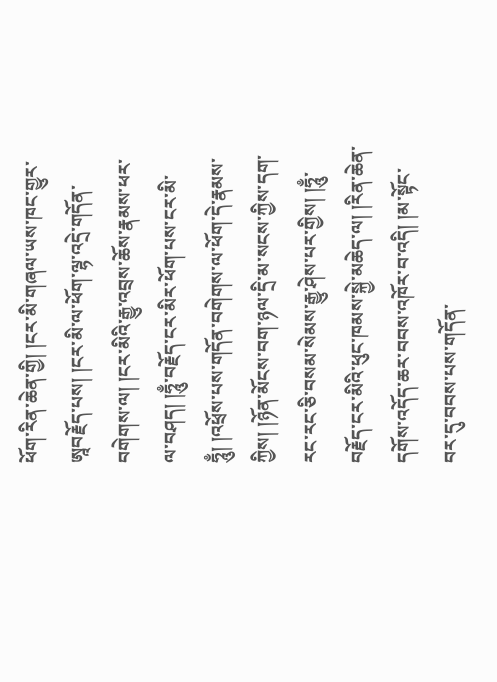ཕོག་རིན་ཆེན་གྱི། །ངར་མི་གཞལ་ཡས་ཁང་གྱུར་ཨཱབརྗོད་པས། །ངར་མི་ལ་ཕོག་ལྷ་འདྲེ་གདོན་བགེགས་ལ། །ངར་མིའི་རྒྱུ་འབྲས་ཆོས་རྣམས་ཕར་ལ་བཤད། །ཧཱུྃ་བརྗོད་ངར་མིར་ཕོག་པས་ངར་མི་ཧཱུྃ། །འཕྲོས་པས་གདོན་བགེགས་ལ་ཕོག་དེ་རྣམས་ཀྱིས། །ཉོན་མོངས་བག་ཉལ་དྲི་མ་སངས་ཀྱིས་དག་རང་རང་ཅི་བསམ་སེམས་རྒྱུ་ཤེས་པར་གྱིས། །ཧཱུྃ་བརྗོད་ངར་མིའི་ཕུང་ཁམས་སྐྱེ་མཆེད་ལ། །རིན་ཆེན་དགོས་འདོད་ཆར་བབས་འཁོར་བ་འདི། །མ་སྟོང་བར་དུ་བབས་པས་གདོན་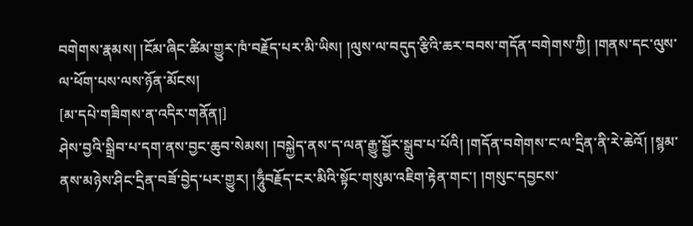བགེགས་རྣམས། །ངོམ་ཞིང་ཚིམ་གྱུར་ཁཾ་བརྗོད་པར་མི་ཡིས། །ལུས་ལ་བདུད་རྩིའི་ཆར་བབས་གདོན་བགེགས་ཀྱི། །གནས་དང་ལུས་ལ་ཕོག་པས་ལས་ཉོན་མོངས།
[མ་དཔེ་གཟིགས་ན་འདིར་གནོན།]
ཤེས་བྱའི་སྒྲིབ་པ་དག་ནས་བྱང་ཆུབ་སེམས། །བསྐྱེད་ནས་ད་ལན་རྒྱུ་སྦྱོར་སྒྲུབ་པ་པོའི། །གདོན་བགེགས་ང་ལ་དྲིན་ནི་རེ་ཆེའོ། །སྙམ་ནས་མཉེས་ཤིང་དྲིན་བཟོ་བྱེད་པར་གྱུར། །ཧཱུྃབརྗོད་ངར་མིའི་སྟོང་གསུམ་འཇིག་རྟེན་གང་། །གསུང་དབྱངས་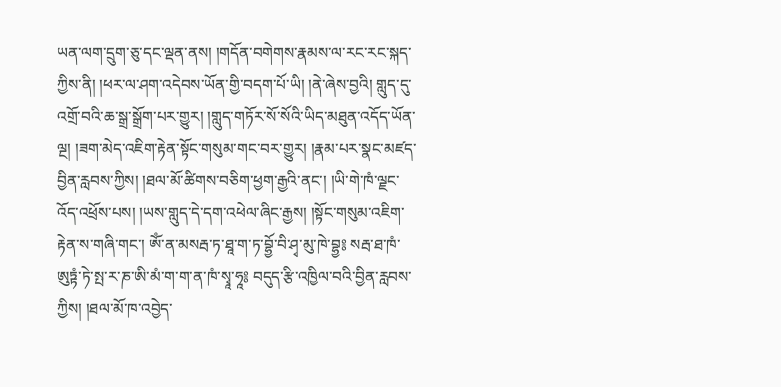ཡན་ལག་དྲུག་ཅུ་དང་ལྡན་ནས། །གདོན་བགེགས་རྣམས་ལ་རང་རང་སྐད་ཀྱིས་ནི། །ཕར་ལ་ཤག་འདེབས་ཡོན་གྱི་བདག་པོ་ཡི། །ནེ་ཞེས་བྱའི། གླུད་དུ་འགྲོ་བའི་ཆ་སྒྲ་སྒྲོག་པར་གྱུར། །གླུད་གཏོར་སོ་སོའི་ཡིད་མཐུན་འདོད་ཡོན་ལྔ། །ཟག་མེད་འཇིག་རྟེན་སྟོང་གསུམ་གང་བར་གྱུར། །རྣམ་པར་སྣང་མཛད་བྱིན་རླབས་ཀྱིས། །ཐལ་མོ་ཚིགས་བཅིག་ཕྱག་རྒྱའི་ནང་། །ཡི་གེ་ཁཾ་ལྗང་འོད་འཕྲོས་པས། །ཡས་གླུད་དེ་དག་འཕེལ་ཞིང་རྒྱས། །སྟོང་གསུམ་འཇིག་རྟེན་ས་གཞི་གང་། ཨོཾ་ན་མསརྦ་ཏ་ཐཱ་ག་ཏ་བྷྱོ་བི་ཤྭ་མུ་ཁེ་བྷྱ༔ སརྦ་ཐ་ཁཾ་ཨུཏྟཾ་ཏེ་སྤ་ར་ཎ་ཨི་མཾ་ག་ག་ན་ཁཾ་སྭཱ་ཧཱ༔ བདུད་རྩི་འཁྱིལ་བའི་བྱིན་རླབས་ཀྱིས། །ཐལ་མོ་ཁ་འབྱེད་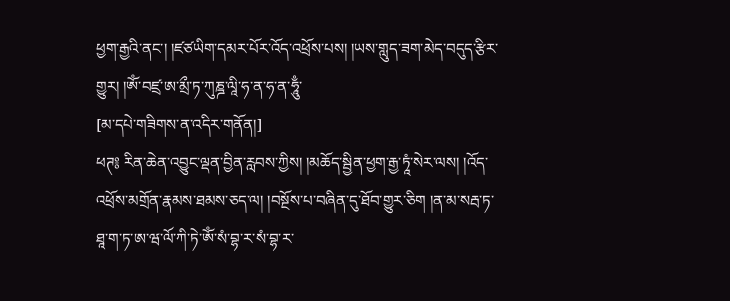ཕྱག་རྒྱའི་ནང་། །ཛཙཡིག་དམར་པོར་འོད་འཕྲོས་པས། །ཡས་གླུད་ཟག་མེད་བདུད་རྩིར་གྱུར། །ཨོཾ་བཛྲ་ཨ་མྲྀ་ཏ་ཀུཎྜ་ལཱི་ཧ་ན་ཧ་ན་ཧཱུྃ་
[མ་དཔེ་གཟིགས་ན་འདིར་གནོན།]
ཕཊ༔ རིན་ཆེན་འབྱུང་ལྡན་བྱིན་རླབས་ཀྱིས། །མཆོད་སྦྱིན་ཕྱག་རྒྱ་ཏཱཾ་སེར་ལས། །འོད་འཕྲོས་མགྲོན་རྣམས་ཐམས་ཅད་ལ། །བསྔོས་པ་བཞིན་དུ་ཐོབ་གྱུར་ཅིག །ན་མ་སརྦ་ཏ་ཐཱ་ག་ཏ་ཨ་ཝ་ལོ་ཀི་ཏེ་ཨོཾ་སཾ་བྷ་ར་སཾ་བྷ་ར་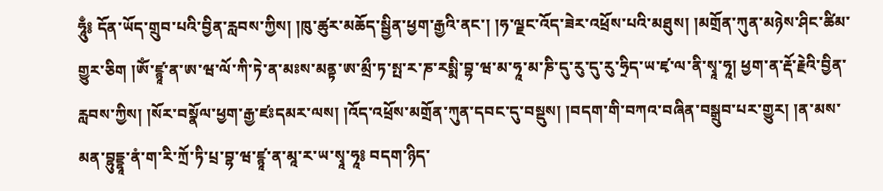ཧཱུྃ༔ དོན་ཡོད་གྲུབ་པའི་བྱིན་རླབས་ཀྱིས། །ཁུ་ཚུར་མཆོད་སྦྱིན་ཕྱག་རྒྱའི་ནང་། །ཧ་ལྗང་འོད་ཟེར་འཕྲོས་པའི་མཐུས། །མགྲོན་ཀུན་མཉེས་ཤིང་ཚིམ་གྱུར་ཅིག །ཨོཾ་ཛྙཱ་ན་ཨ་ཝ་ལོ་ཀི་ཏེ་ན་མཿས་མནྟ་ཨ་མྲྀ་ཏ་སྤ་ར་ཎ་རསྨི་བྷ་ཝ་མ་ཧཱ་མ་ཎི་དུ་རུ་དུ་རུ་ཧྲིད་ཡ་ཛྭ་ལ་ནི་སྭཱ་ཧཱ། ཕྱག་ན་རྡོ་རྗེའི་བྱིན་རླབས་ཀྱིས། །སོར་བསྣོལ་ཕྱག་རྒྱ་ཛཿདམར་ལས། །འོད་འཕྲོས་མགྲོན་ཀུན་དབང་དུ་བསྡུས། །བདག་གི་བཀའ་བཞིན་བསྒྲུབ་པར་གྱུར། །ན་མས་མན་བྷུདྡྷཱ་ནཾ་ག་རི་ཀྲོ་ཏི་པྲ་བྷ་ཝ་ཛྙཱ་ན་མཱ་ར་ཡ་སྭཱ་ཧཱ༔ བདག་ཉིད་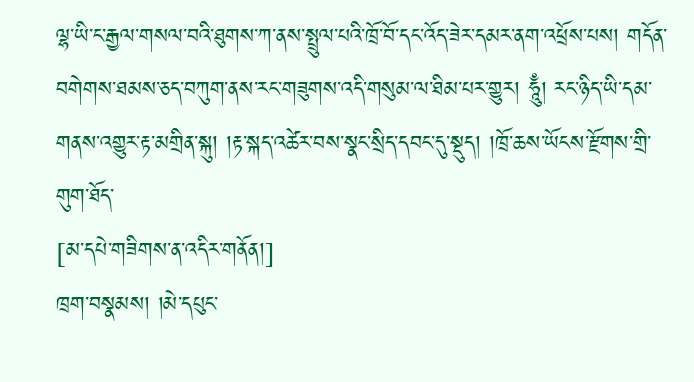ལྷ་ཡི་ང་རྒྱལ་གསལ་བའི་ཐུགས་ཀ་ནས་སྤྲུལ་པའི་ཁྲོ་བོ་དང་འོད་ཟེར་དམར་ནག་འཕྲོས་པས། གདོན་བགེགས་ཐམས་ཅད་བཀུག་ནས་རང་གཟུགས་འདི་གསུམ་ལ་ཐིམ་པར་གྱུར། ཧཱུྃ། རང་ཉིད་ཡི་དམ་གནས་འགྱུར་རྟ་མགྲིན་སྐུ། །རྟ་སྐད་འཚེར་བས་སྣང་སྲིད་དབང་དུ་སྡུད། །ཁྲོ་ཆས་ཡོངས་རྫོགས་གྲི་གུག་ཐོད་
[མ་དཔེ་གཟིགས་ན་འདིར་གནོན།]
ཁྲག་བསྣམས། །མེ་དཔུང་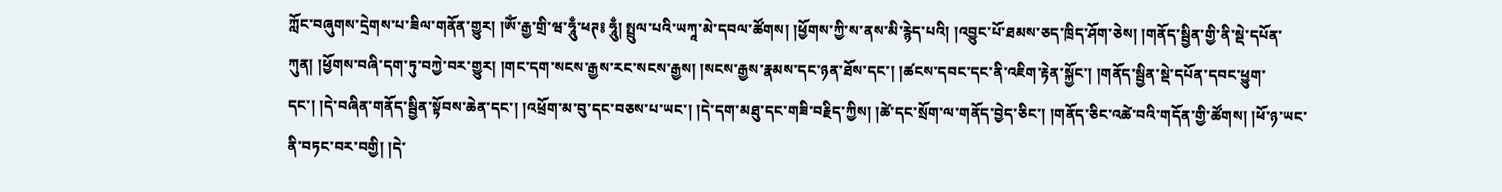ཀློང་བཞུགས་དྲེགས་པ་ཟིལ་གནོན་གྱུར། །ཨོཾ་རྒྱ་གྲི་ཝ་ཧཱུྃ་ཕཊ༔ ཧཱུྃ། སྤྲུལ་པའི་ཡཀཱ་མེ་དབལ་ཚོགས། །ཕྱོགས་ཀྱི་ས་ནས་མི་རྙེད་པའི། །འབྱུང་པོ་ཐམས་ཅད་ཁྲིད་ཤོག་ཅེས། །གནོད་སྦྱིན་གྱི་ནི་སྡེ་དཔོན་ཀུན། །ཕྱོགས་བཞི་དག་ཏུ་བཀྱེ་བར་གྱུར། །གང་དག་སངས་རྒྱས་རང་སངས་རྒྱས། །སངས་རྒྱས་རྣམས་དང་ཉན་ཐོས་དང་། །ཚངས་དབང་དང་ནི་འཇིག་རྟེན་སྐྱོང་། །གནོད་སྦྱིན་སྡེ་དཔོན་དབང་ཕྱུག་དང་། །དེ་བཞིན་གནོད་སྦྱིན་སྟོབས་ཆེན་དང་། །འཕྲོག་མ་བུ་དང་བཅས་པ་ཡང་། །དེ་དག་མཐུ་དང་གཟི་བརྗིད་ཀྱིས། །ཚེ་དང་སྲོག་ལ་གནོད་བྱེད་ཅིང་། །གནོད་ཅིང་འཚེ་བའི་གདོན་གྱི་ཚོགས། །ཕོ་ཉ་ཡང་ནི་བཏང་བར་བགྱི། །དེ་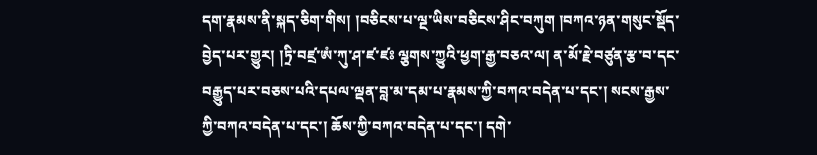དག་རྣམས་ནི་སྐད་ཅིག་གིས། །བཅིངས་པ་ལྔ་ཡིས་བཅིངས་ཤིང་བཀུག །བཀའ་ཉན་གསུང་སྡོད་བྱེད་པར་གྱུར། །ཏྲི་བཛྲ་ཨཾ་ཀུ་ཤ་ཛ་ཛཿ ལྕགས་ཀྱུའི་ཕྱག་རྒྱ་བཅའ་ལ། ན་མོ་རྗེ་བཙུན་རྩ་བ་དང་བརྒྱུད་པར་བཅས་པའི་དཔལ་ལྡན་བླ་མ་དམ་པ་རྣམས་ཀྱི་བཀའ་བདེན་པ་དང་། སངས་རྒྱས་ཀྱི་བཀའ་བདེན་པ་དང་། ཆོས་ཀྱི་བཀའ་བདེན་པ་དང་། དགེ་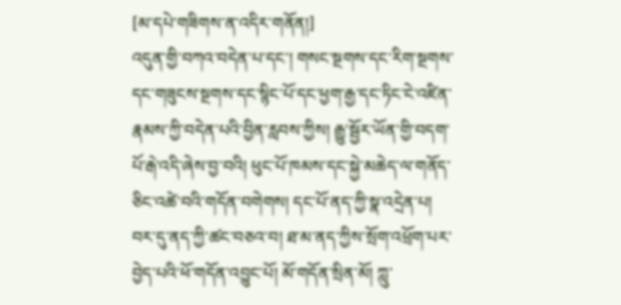[མ་དཔེ་གཟིགས་ན་འདིར་གནོན།]
འདུན་གྱི་བཀའ་བདེན་པ་དང་། གསང་སྔགས་དང་རིག་སྔགས་དང་གཟུངས་སྔགས་དང་སྙིང་པོ་དང་ཕྱག་རྒྱ་དང་ཏིང་ངེ་འཛིན་རྣམས་ཀྱི་བདེན་པའི་བྱིན་རླབས་ཀྱིས། རྒྱུ་སྦྱོར་ཡོན་གྱི་བདག་པོ་རྒེ་འདི་ཞེས་བྱ་བའི། ཕུང་པོ་ཁམས་དང་སྐྱེ་མཆེད་ལ་གནོད་ཅིང་འཚེ་བའི་གདོན་བགེགས། དང་པོ་ནད་ཀྱི་སྣ་འདྲེན་པ། བར་དུ་ནད་ཀྱི་ཚང་བཅའ་བ། ཐ་མ་ནད་ཀྱིས་སྲོག་འཕྲོག་པར་བྱེད་པའི་ཕོ་གདོན་འབྱུང་པོ། མོ་གདོན་སྲིན་མོ། ཀླུ་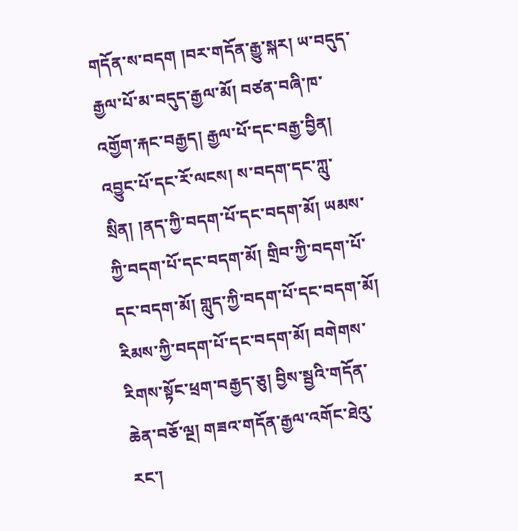གདོན་ས་བདག །བར་གདོན་རྒྱུ་སྐར། ཡ་བདུད་རྒྱལ་པོ་མ་བདུད་རྒྱལ་མོ། བཙན་བཞི་ཁ་འགྱོག་རྐང་བརྒྱད། རྒྱལ་པོ་དང་བརྒྱ་བྱིན། འབྱུང་པོ་དང་རོ་ལངས། ས་བདག་དང་ཀླུ་སྲིན། །ནད་ཀྱི་བདག་པོ་དང་བདག་མོ། ཡམས་ཀྱི་བདག་པོ་དང་བདག་མོ། གྲིབ་ཀྱི་བདག་པོ་དང་བདག་མོ། གླུད་ཀྱི་བདག་པོ་དང་བདག་མོ། རིམས་ཀྱི་བདག་པོ་དང་བདག་མོ། བགེགས་རིགས་སྟོང་ཕྲག་བརྒྱད་ཅུ། བྱིས་སྦྱའི་གདོན་ཆེན་བཅོ་ལྔ། གཟའ་གདོན་རྒྱལ་འགོང་ཐེའུ་རང་།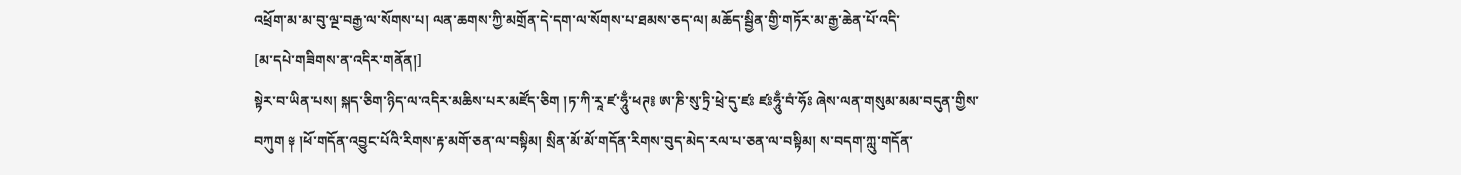འཕྲོག་མ་མ་བུ་ལྔ་བརྒྱ་ལ་སོགས་པ། ལན་ཆགས་ཀྱི་མགྲོན་དེ་དག་ལ་སོགས་པ་ཐམས་ཅད་ལ། མཆོད་སྦྱིན་གྱི་གཏོར་མ་རྒྱ་ཆེན་པོ་འདི་
[མ་དཔེ་གཟིགས་ན་འདིར་གནོན།]
སྟེར་བ་ཡིན་པས། སྐད་ཅིག་ཉིད་ལ་འདིར་མཆིས་པར་མཛོད་ཅིག །ཏ་ཀི་རཱ་ཛ་ཧཱུྃ་ཕཊ༔ ཨ་ཎི་སུ་ཏྲི་ཕྲེ་དུ་ཛཿ ཛཿཧཱུྃ་བཾ་ཧོཿ ཞེས་ལན་གསུམ་མམ་བདུན་གྱིས་བཀུག ༈ །ཕོ་གདོན་འབྱུང་པོའི་རིགས་རྟ་མགོ་ཅན་ལ་བསྟིམ། སྲིན་མོ་མོ་གདོན་རིགས་བུད་མེད་རལ་པ་ཅན་ལ་བསྟིམ། ས་བདག་ཀླུ་གདོན་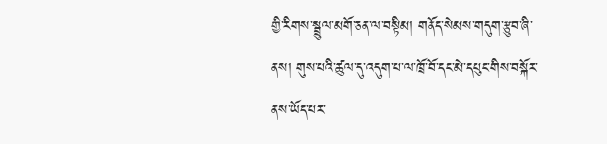གྱི་རིགས་སྦྲུལ་མགོ་ཅན་ལ་བསྟིམ། གནོད་སེམས་གདུག་རྩུབ་ཞི་ནས། གུས་པའི་ཚུལ་དུ་འདུག་པ་ལ་ཁྲོ་བོ་དང་མེ་དཔུང་གིས་བསྐོར་ནས་ཡོད་པར་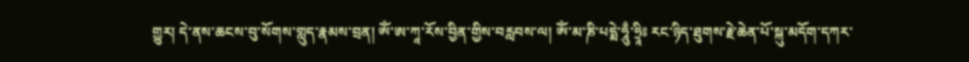གྱུར། དེ་ནས་ཆངས་བུ་སོགས་གླུད་རྣམས་བྲན། ཨོཾ་ཨ་ཀཱ་རོས་བྱིན་གྱིས་བརླབས་ལ། ཨོཾ་མ་ཎི་པདྨེ་ཧཱུྃ་ཧྲཱིཿ རང་ཉིད་ཐུགས་རྗེ་ཆེན་པོ་སྐུ་མདོག་དཀར་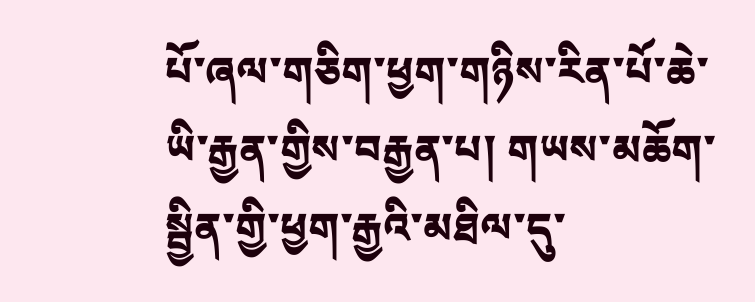པོ་ཞལ་གཅིག་ཕྱག་གཉིས་རིན་པོ་ཆེ་ཡི་རྒྱན་གྱིས་བརྒྱན་པ། གཡས་མཆོག་སྦྱིན་གྱི་ཕྱག་རྒྱའི་མཐིལ་དུ་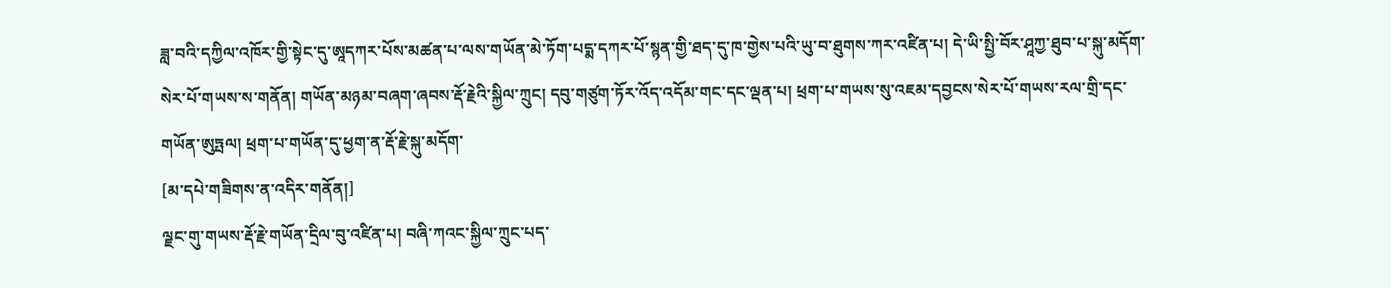ཟླ་བའི་དཀྱིལ་འཁོར་གྱི་སྟེང་དུ་ཨཱདཀར་པོས་མཚན་པ་ལས་གཡོན་མེ་ཏོག་པདྨ་དཀར་པོ་སྙན་གྱི་ཐད་དུ་ཁ་གྱེས་པའི་ཡུ་བ་ཐུགས་ཀར་འཛིན་པ། དེ་ཡི་སྤྱི་བོར་ཤཱཀྱ་ཐུབ་པ་སྐུ་མདོག་སེར་པོ་གཡས་ས་གནོན། གཡོན་མཉམ་བཞག་ཞབས་རྡོ་རྗེའི་སྐྱིལ་ཀྲུང། དབུ་གཙུག་ཏོར་འོད་འདོམ་གང་དང་ལྡན་པ། ཕྲག་པ་གཡས་སུ་འཇམ་དབྱངས་སེར་པོ་གཡས་རལ་གྲི་དང་གཡོན་ཨུཏྤལ། ཕྲག་པ་གཡོན་དུ་ཕྱག་ན་རྡོ་རྗེ་སྐུ་མདོག་
[མ་དཔེ་གཟིགས་ན་འདིར་གནོན།]
ལྗང་གུ་གཡས་རྡོ་རྗེ་གཡོན་དྲིལ་བུ་འཛིན་པ། བཞི་ཀའང་སྐྱིལ་ཀྲུང་པད་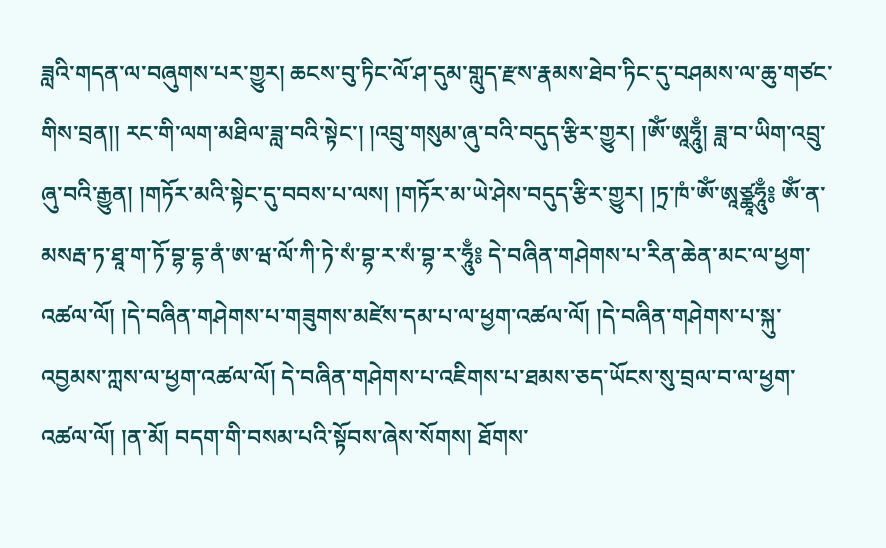ཟླའི་གདན་ལ་བཞུགས་པར་གྱུར། ཆངས་བུ་ཏིང་ལོ་ཤ་དུམ་གླུད་རྫས་རྣམས་ཐེབ་ཏིང་དུ་བཤམས་ལ་ཆུ་གཙང་གིས་བྲན།། རང་གི་ལག་མཐིལ་ཟླ་བའི་སྟེང་། །འབྲུ་གསུམ་ཞུ་བའི་བདུད་རྩིར་གྱུར། །ཨོཾ་ཨཱཧཱུྃ། ཟླ་བ་ཡིག་འབྲུ་ཞུ་བའི་རྒྱུན། །གཏོར་མའི་སྟེང་དུ་བབས་པ་ལས། །གཏོར་མ་ཡེ་ཤེས་བདུད་རྩིར་གྱུར། །ཏྲ་ཁཾ་ཨོཾ་ཨཱཙྪཱཧཱུྃ༔ ཨོཾ་ན་མསརྦ་ཏ་ཐཱ་ག་ཏོ་བྷ་དྷ་ནཾ་ཨ་ཝ་ལོ་ཀི་ཏེ་སཾ་བྷ་ར་སཾ་བྷ་ར་ཧཱུྃ༔ དེ་བཞིན་གཤེགས་པ་རིན་ཆེན་མང་ལ་ཕྱག་འཚལ་ལོ། །དེ་བཞིན་གཤེགས་པ་གཟུགས་མཛེས་དམ་པ་ལ་ཕྱག་འཚལ་ལོ། །དེ་བཞིན་གཤེགས་པ་སྐུ་འབྱམས་ཀླས་ལ་ཕྱག་འཚལ་ལོ། དེ་བཞིན་གཤེགས་པ་འཇིགས་པ་ཐམས་ཅད་ཡོངས་སུ་བྲལ་བ་ལ་ཕྱག་འཚལ་ལོ། །ན་མོ། བདག་གི་བསམ་པའི་སྟོབས་ཞེས་སོགས། ཐོགས་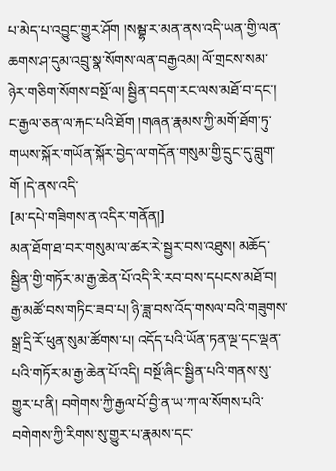པ་མེད་པ་འབྱུང་གྱུར་ཤོག །སམྦྷ་ར་མན་ནས་འདི་ཡན་གྱི་ལན་ཆགས་ཤ་དུམ་འབྲུ་སྣ་སོགས་ལན་བརྒྱའམ། ལོ་གྲངས་སམ་ཉེར་གཅིག་སོགས་བསྔོ་ལ། སྦྱིན་བདག་རང་ལས་མཐོ་བ་དང་། ང་རྒྱལ་ཅན་ལ་རྐང་པའི་ཐོག །གཞན་རྣམས་ཀྱི་མགོ་ཐོག་ཏུ་གཡས་སྐོར་གཡོན་སྐོར་བྱེད་ལ་གདོན་གསུམ་གྱི་དྲུང་དུ་བླུག་གོ །དེ་ནས་འདི་
[མ་དཔེ་གཟིགས་ན་འདིར་གནོན།]
མན་ཐོག་ཐ་བར་གསུམ་ལ་ཚར་རེ་སྦྱར་བས་འཐུས། མཆོད་སྦྱིན་གྱི་གཏོར་མ་རྒྱ་ཆེན་པོ་འདི་རི་རབ་བས་དཔངས་མཐོ་བ། རྒྱ་མཚོ་བས་གཏིང་ཟབ་པ། ཉི་ཟླ་བས་འོད་གསལ་བའི་གཟུགས་སྒྲ་དྲི་རོ་ཕུན་སུམ་ཚོགས་པ། འདོད་པའི་ཡོན་ཏན་ལྔ་དང་ལྡན་པའི་གཏོར་མ་རྒྱ་ཆེན་པོ་འདི། བསྔོ་ཞིང་སྦྱིན་པའི་གནས་སུ་གྱུར་པ་ནི། བགེགས་ཀྱི་རྒྱལ་པོ་བྱི་ན་ཡ་ཀ་ལ་སོགས་པའི་བགེགས་ཀྱི་རིགས་སུ་གྱུར་པ་རྣམས་དང་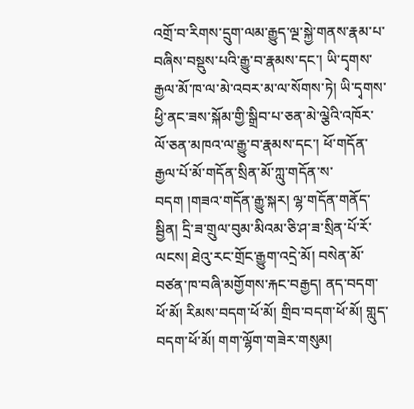འགྲོ་བ་རིགས་དྲུག་ལམ་རྒྱུད་ལྔ་སྐྱེ་གནས་རྣམ་པ་བཞིས་བསྡུས་པའི་རྒྱུ་བ་རྣམས་དང་། ཡི་དྭགས་རྒྱལ་མོ་ཁ་ལ་མེ་འབར་མ་ལ་སོགས་ཏེ། ཡི་དྭགས་ཕྱི་ནང་ཟས་སྐོམ་གྱི་སྒྲིབ་པ་ཅན་མེ་ལྕེའི་འཁོར་ལོ་ཅན་མཁའ་ལ་རྒྱུ་བ་རྣམས་དང་། ཕོ་གདོན་རྒྱལ་པོ་མོ་གདོན་སྲིན་མོ་ཀླུ་གདོན་ས་བདག །གཟའ་གདོན་རྒྱུ་སྐར། ལྷ་གདོན་གནོད་སྦྱིན། དྲི་ཟ་གྲུལ་བུམ་མིའམ་ཅི་ཤ་ཟ་སྲིན་པོ་རོ་ལངས། ཐེའུ་རང་གྲོང་རྒྱུག་འདྲེ་མོ། བསེན་མོ་བཙན་ཁ་བཞི་མགྱོགས་རྐང་བརྒྱད། ནད་བདག་ཕོ་མོ། རིམས་བདག་ཕོ་མོ། གྲིབ་བདག་ཕོ་མོ། གླུད་བདག་ཕོ་མོ། གག་ལྷོག་གཟེར་གསུམ།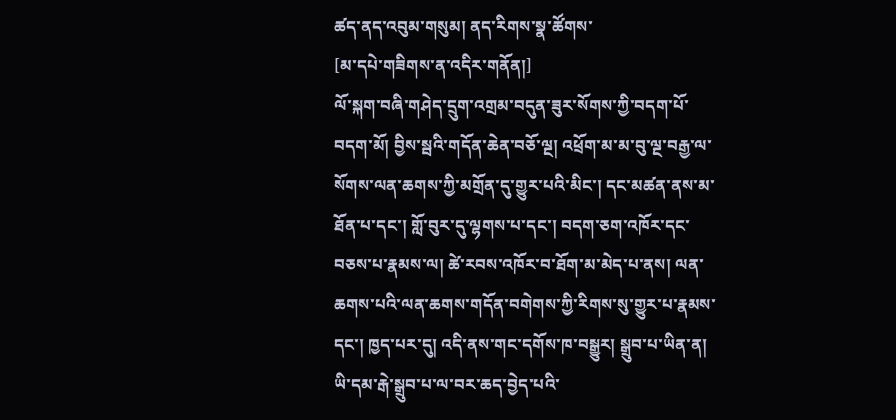ཚད་ནད་འབུམ་གསུམ། ནད་རིགས་སྣ་ཚོགས་
[མ་དཔེ་གཟིགས་ན་འདིར་གནོན།]
ལོ་སྐག་བཞི་གཤེད་དྲུག་འགྲམ་བདུན་ཟུར་སོགས་ཀྱི་བདག་པོ་བདག་མོ། བྱིས་སྦའི་གདོན་ཆེན་བཅོ་ལྔ། འཕྲོག་མ་མ་བུ་ལྔ་བརྒྱ་ལ་སོགས་ལན་ཆགས་ཀྱི་མགྲོན་དུ་གྱུར་པའི་མིང་། དང་མཚན་ནས་མ་ཐོན་པ་དང་། གློ་བུར་དུ་ལྷགས་པ་དང་། བདག་ཅག་འཁོར་དང་བཅས་པ་རྣམས་ལ། ཚེ་རབས་འཁོར་བ་ཐོག་མ་མེད་པ་ནས། ལན་ཆགས་པའི་ལན་ཆགས་གདོན་བགེགས་ཀྱི་རིགས་སུ་གྱུར་པ་རྣམས་དང་། ཁྱད་པར་དུ། འདི་ནས་གང་དགོས་ཁ་བསྒྱུར། སྒྲུབ་པ་ཡིན་ན། ཡི་དམ་རྒེ་སྒྲུབ་པ་ལ་བར་ཆད་བྱེད་པའི་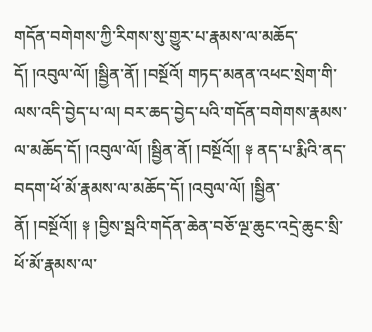གདོན་བགེགས་ཀྱི་རིགས་སུ་གྱུར་པ་རྣམས་ལ་མཆོད་དོ། །འབུལ་ལོ། །སྦྱིན་ནོ། །བསྔོའོ། གཏད་མནན་འཕང་སྲེག་གི་ལས་འདི་བྱེད་པ་ལ། བར་ཆད་བྱེད་པའི་གདོན་བགེགས་རྣམས་ལ་མཆོད་དོ། །འབུལ་ལོ། །སྦྱིན་ནོ། །བསྔོའོ།། ༈ ནད་པ་རྨིའི་ནད་བདག་ཕོ་མོ་རྣམས་ལ་མཆོད་དོ། །འབུལ་ལོ། །སྦྱིན་ནོ། །བསྔོའོ།། ༈ །བྱིས་སྦའི་གདོན་ཆེན་བཅོ་ལྔ་ཆུང་འདྲེ་ཆུང་སྲི་ཕོ་མོ་རྣམས་ལ་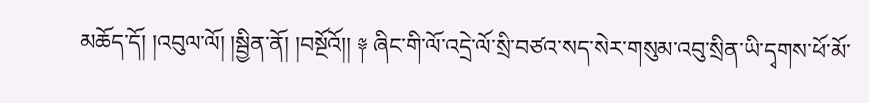མཆོད་དོ། །འབུལ་ལོ། །སྦྱིན་ནོ། །བསྔོའོ།། ༈ ཞིང་གི་ལོ་འདྲེ་ལོ་སྲི་བཙའ་སད་སེར་གསུམ་འབུ་སྲིན་ཡི་དྭགས་ཕོ་མོ་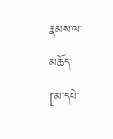རྣམས་ལ་མཆོད་
[མ་དཔེ་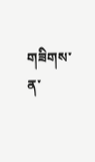གཟིགས་ན་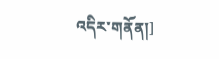འདིར་གནོན།]